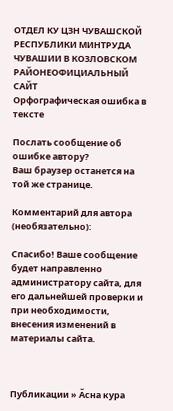ОТДЕЛ КУ ЦЗН ЧУВАШСКОЙ РЕСПУБЛИКИ МИНТРУДА ЧУВАШИИ В КОЗЛОВСКОМ РАЙОНЕОФИЦИАЛЬНЫЙ САЙТ
Орфографическая ошибка в тексте

Послать сообщение об ошибке автору?
Ваш браузер останется на той же странице.

Комментарий для автора (необязательно):

Спасибо! Ваше сообщение будет направленно администратору сайта, для его дальнейшей проверки и при необходимости, внесения изменений в материалы сайта.



Публикации » Ăсна кура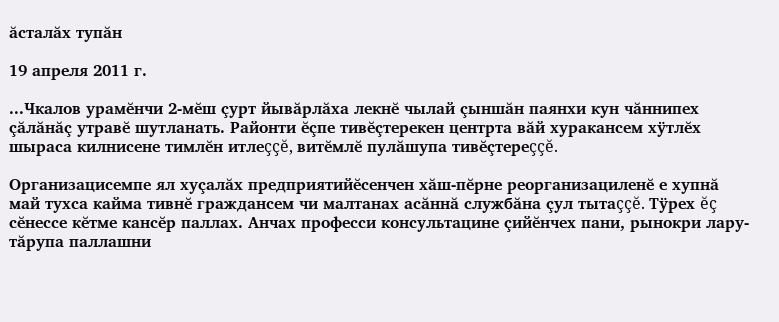ăсталăх тупăн

19 апреля 2011 г.

...Чкалов урамĕнчи 2-мĕш çурт йывăрлăха лекнĕ чылай çыншăн паянхи кун чăннипех çăлăнăç утравĕ шутланать. Районти ĕçпе тивĕçтерекен центрта вăй хуракансем хÿтлĕх шыраса килнисене тимлĕн итлеççĕ, витĕмлĕ пулăшупа тивĕçтереççĕ.

Организацисемпе ял хуçалăх предприятийĕсенчен хăш-пĕрне реорганизациленĕ е хупнă май тухса кайма тивнĕ граждансем чи малтанах асăннă службăна çул тытаççĕ. Тÿрех ĕç сĕнессе кĕтме кансĕр паллах. Анчах професси консультацине çийĕнчех пани, рынокри лару-тăрупа паллашни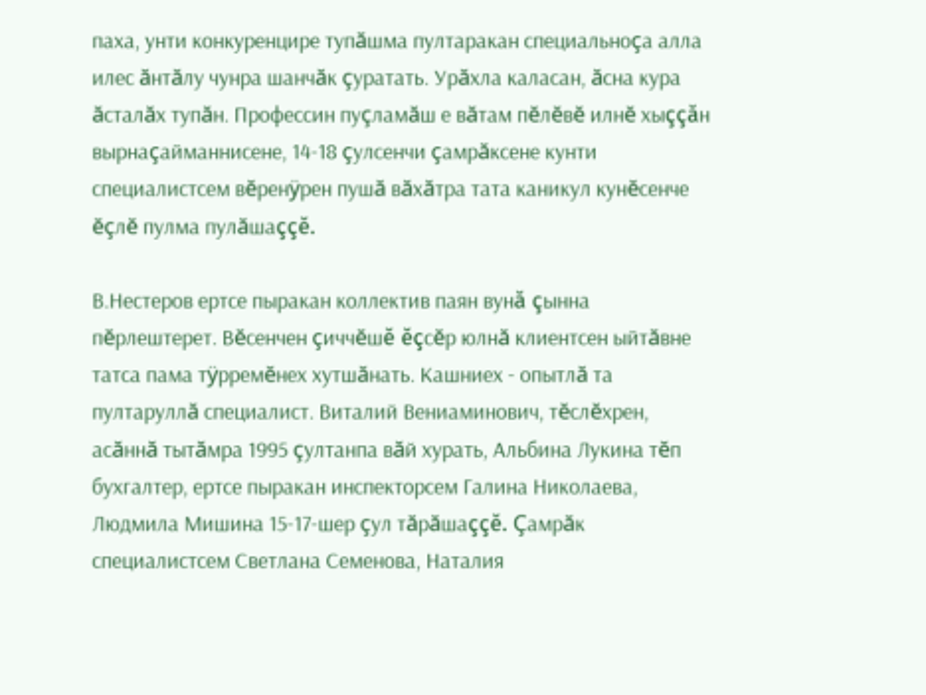паха, унти конкуренцире тупăшма пултаракан специальноçа алла илес ăнтăлу чунра шанчăк çуратать. Урăхла каласан, ăсна кура ăсталăх тупăн. Профессин пуçламăш е вăтам пĕлĕвĕ илнĕ хыççăн вырнаçайманнисене, 14-18 çулсенчи çамрăксене кунти специалистсем вĕренÿрен пушă вăхăтра тата каникул кунĕсенче ĕçлĕ пулма пулăшаççĕ.

В.Нестеров ертсе пыракан коллектив паян вунă çынна пĕрлештерет. Вĕсенчен çиччĕшĕ ĕçсĕр юлнă клиентсен ыйтăвне татса пама тÿрремĕнех хутшăнать. Кашниех - опытлă та пултаруллă специалист. Виталий Вениаминович, тĕслĕхрен, асăннă тытăмра 1995 çултанпа вăй хурать, Альбина Лукина тĕп бухгалтер, ертсе пыракан инспекторсем Галина Николаева, Людмила Мишина 15-17-шер çул тăрăшаççĕ. Çамрăк специалистсем Светлана Семенова, Наталия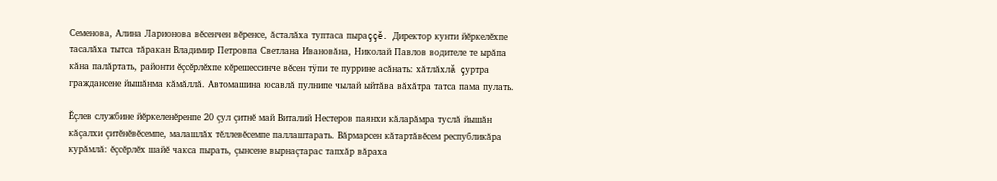Семенова, Алина Ларионова вĕсенчен вĕренсе, ăсталăха туптаса пыраççĕ. Директор кунти йĕркелĕхпе тасалăха тытса тăракан Владимир Петровпа Светлана Ивановăна, Николай Павлов водителе те ырăпа кăна палăртать, районти ĕçсĕрлĕхпе кĕрешессинче вĕсен тÿпи те пуррине асăнать: хăтлăхлă çуртра граждансене йышăнма кăмăллă. Автомашина юсавлă пулнипе чылай ыйтăва вăхăтра татса пама пулать.

Ĕçлев службине йĕркеленĕренпе 20 çул çитнĕ май Виталий Нестеров паянхи кăларăмра туслă йышăн кăçалхи çитĕнĕвĕсемпе, малашлăх тĕллевĕсемпе паллаштарать. Вăрмарсен кăтартăвĕсем республикăра курăмлă: ĕçсĕрлĕх шайĕ чакса пырать, çынсене вырнаçтарас тапхăр вăраха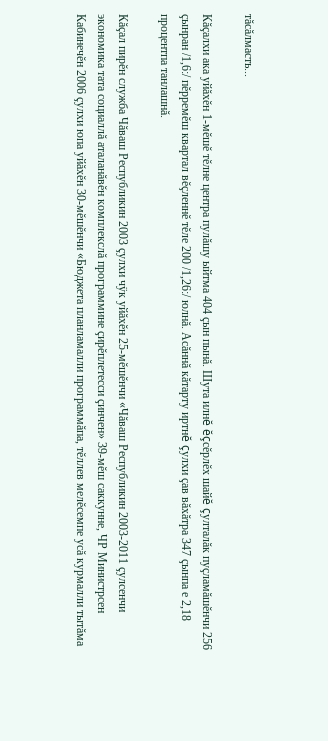тăсăлмасть...

Кăçалхи ака уйăхĕн 1-мĕшĕ тĕлне центра пулăшу ыйтма 404 çын пынă. Шута илнĕ ĕçсĕрлĕх шайĕ çулталăк пуçламăшĕнчи 256 çынран /1,6:/ пĕрремĕш квартал вĕçленнĕ тĕле 200 /1,26:/ юлнă. Асăннă кăтарту иртнĕ çулхи çав вăхăтра 347 çынпа е 2,18 процентпа танлашнă.

Кăçал пирĕн служба Чăваш Республикин 2003 çулхи чÿк уйăхĕн 25-мĕшĕнчи «Чăваш Республикин 2003-2011 çулсенчи экономика тата социаллă аталанăвĕн комплекслă программине çирĕплетесси çинчен» 39-мĕш саккунне, ЧР Министрсен Кабинечĕн 2006 çулхи юпа уйăхĕн 30-мĕшĕнчи «Бюджета планламалли программăпа, тĕллев мелĕсемпе усă курмалли тытăма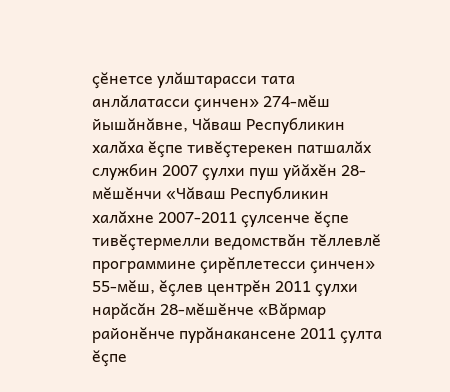çĕнетсе улăштарасси тата анлăлатасси çинчен» 274-мĕш йышăнăвне, Чăваш Республикин халăха ĕçпе тивĕçтерекен патшалăх службин 2007 çулхи пуш уйăхĕн 28-мĕшĕнчи «Чăваш Республикин халăхне 2007-2011 çулсенче ĕçпе тивĕçтермелли ведомствăн тĕллевлĕ программине çирĕплетесси çинчен» 55-мĕш, ĕçлев центрĕн 2011 çулхи нарăсăн 28-мĕшĕнче «Вăрмар районĕнче пурăнакансене 2011 çулта ĕçпе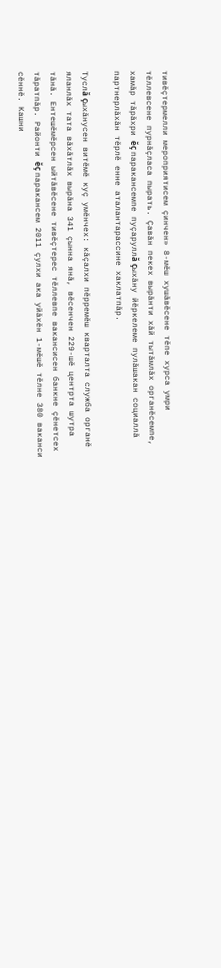тивĕçтермелли мероприятисем çинчен» 8-мĕш хушăвĕсене тĕпе хурса умри тĕллевсене пурнăçласа пырать. Çавăн пекех вырăнти хăй тытăмлăх органĕсемпе, хамăр тăрăхри ĕç паракансемпе пуçаруллă çыхăну йĕркелеме пулăшакан социаллă партнерлăхăн тĕрлĕ енне аталантарассине хаклатпăр.

Туслă çыхăнусен витĕмĕ куç умĕнчех: кăçалхи пĕрремĕш кварталта служба органĕ яланлăх тата вăхăтлăх вырăна 341 çынна янă, вĕсенчен 229-шĕ центрта шутра тăнă. Ентешĕмĕрсен ыйтăвĕсене тивĕçтерес тĕллевпе вакансисен банкне çĕнетсех тăратпăр. Районти ĕç паракансем 2011 çулхи ака уйăхĕн 1-мĕшĕ тĕлне 380 ваканси сĕннĕ. Кашни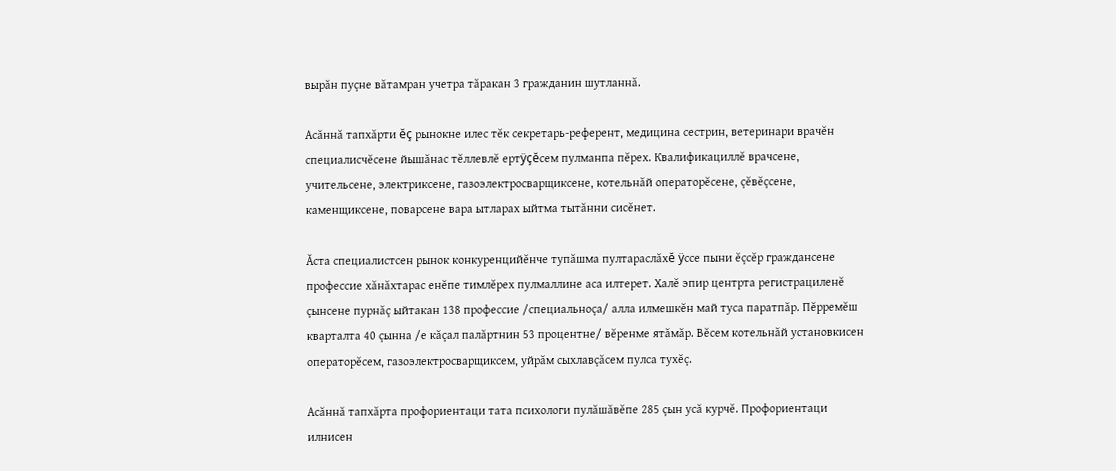вырăн пуçне вăтамран учетра тăракан 3 гражданин шутланнă.

Асăннă тапхăрти ĕç рынокне илес тĕк секретарь-референт, медицина сестрин, ветеринари врачĕн специалисчĕсене йышăнас тĕллевлĕ ертÿçĕсем пулманпа пĕрех. Квалификациллĕ врачсене, учительсене, электриксене, газоэлектросварщиксене, котельнăй операторĕсене, çĕвĕçсене, каменщиксене, поварсене вара ытларах ыйтма тытăнни сисĕнет.

Ăста специалистсен рынок конкуренцийĕнче тупăшма пултараслăхĕ ÿссе пыни ĕçсĕр граждансене профессие хăнăхтарас енĕпе тимлĕрех пулмаллине аса илтерет. Халĕ эпир центрта регистрациленĕ çынсене пурнăç ыйтакан 138 профессие /специальноçа/ алла илмешкĕн май туса паратпăр. Пĕрремĕш кварталта 40 çынна /е кăçал палăртнин 53 процентне/ вĕренме ятăмăр. Вĕсем котельнăй установкисен операторĕсем, газоэлектросварщиксем, уйрăм сыхлавçăсем пулса тухĕç.

Асăннă тапхăрта профориентаци тата психологи пулăшăвĕпе 285 çын усă курчĕ. Профориентаци илнисен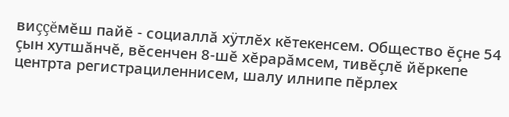виççĕмĕш пайĕ - социаллă хÿтлĕх кĕтекенсем. Общество ĕçне 54 çын хутшăнчĕ, вĕсенчен 8-шĕ хĕрарăмсем, тивĕçлĕ йĕркепе центрта регистрациленнисем, шалу илнипе пĕрлех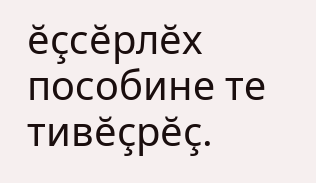ĕçсĕрлĕх пособине те тивĕçрĕç.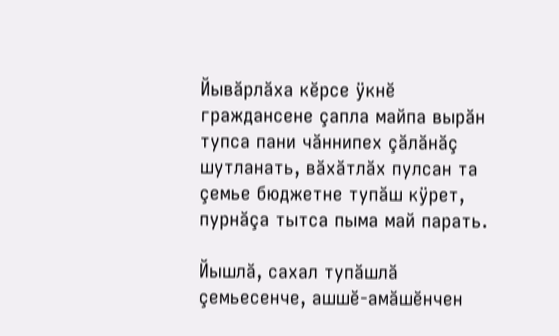Йывăрлăха кĕрсе ÿкнĕ граждансене çапла майпа вырăн тупса пани чăннипех çăлăнăç шутланать, вăхăтлăх пулсан та çемье бюджетне тупăш кÿрет, пурнăçа тытса пыма май парать.

Йышлă, сахал тупăшлă çемьесенче, ашшĕ-амăшĕнчен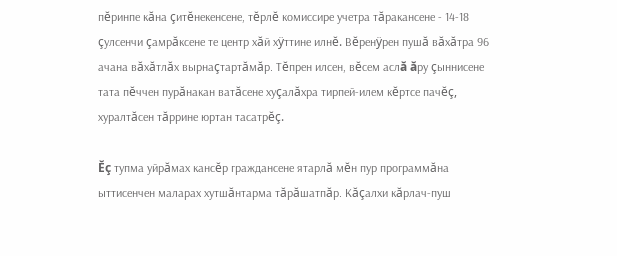пĕринпе кăна çитĕнекенсене, тĕрлĕ комиссире учетра тăракансене - 14-18 çулсенчи çамрăксене те центр хăй хÿттине илнĕ. Вĕренÿрен пушă вăхăтра 96 ачана вăхăтлăх вырнаçтартăмăр. Тĕпрен илсен, вĕсем аслă ăру çыннисене тата пĕччен пурăнакан ватăсене хуçалăхра тирпей-илем кĕртсе пачĕç, хуралтăсен тăррине юртан тасатрĕç.

Ĕç тупма уйрăмах кансĕр граждансене ятарлă мĕн пур программăна ыттисенчен маларах хутшăнтарма тăрăшатпăр. Кăçалхи кăрлач-пуш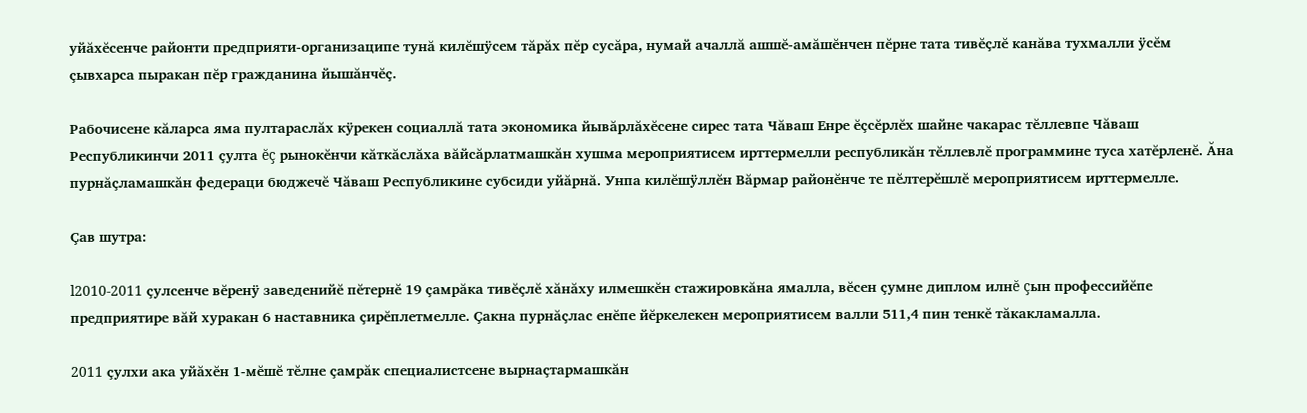уйăхĕсенче районти предприяти-организаципе тунă килĕшÿсем тăрăх пĕр сусăра, нумай ачаллă ашшĕ-амăшĕнчен пĕрне тата тивĕçлĕ канăва тухмалли ÿсĕм çывхарса пыракан пĕр гражданина йышăнчĕç.

Рабочисене кăларса яма пултараслăх кÿрекен социаллă тата экономика йывăрлăхĕсене сирес тата Чăваш Енре ĕçсĕрлĕх шайне чакарас тĕллевпе Чăваш Республикинчи 2011 çулта ĕç рынокĕнчи кăткăслăха вăйсăрлатмашкăн хушма мероприятисем ирттермелли республикăн тĕллевлĕ программине туса хатĕрленĕ. Ăна пурнăçламашкăн федераци бюджечĕ Чăваш Республикине субсиди уйăрнă. Унпа килĕшÿллĕн Вăрмар районĕнче те пĕлтерĕшлĕ мероприятисем ирттермелле.

Çав шутра:

l2010-2011 çулсенче вĕренÿ заведенийĕ пĕтернĕ 19 çамрăка тивĕçлĕ хăнăху илмешкĕн стажировкăна ямалла, вĕсен çумне диплом илнĕ çын профессийĕпе предприятире вăй хуракан 6 наставника çирĕплетмелле. Çакна пурнăçлас енĕпе йĕркелекен мероприятисем валли 511,4 пин тенкĕ тăкакламалла.

2011 çулхи ака уйăхĕн 1-мĕшĕ тĕлне çамрăк специалистсене вырнаçтармашкăн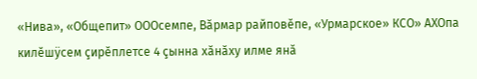«Нива», «Общепит» ОООсемпе, Вăрмар райповĕпе, «Урмарское» КСО» АХОпа килĕшÿсем çирĕплетсе 4 çынна хăнăху илме янă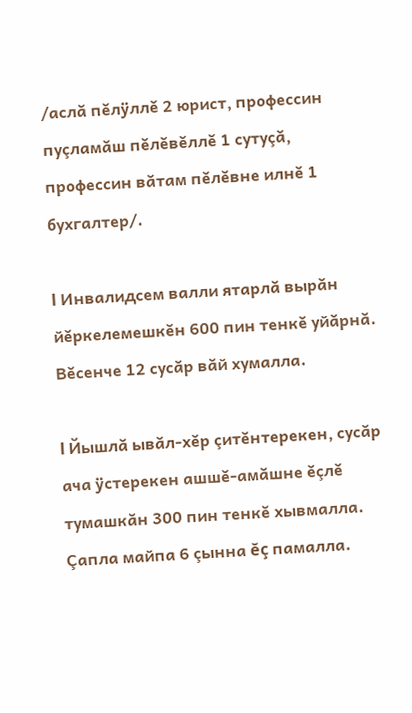/аслă пĕлÿллĕ 2 юрист, профессин пуçламăш пĕлĕвĕллĕ 1 сутуçă, профессин вăтам пĕлĕвне илнĕ 1 бухгалтер/.

l Инвалидсем валли ятарлă вырăн йĕркелемешкĕн 600 пин тенкĕ уйăрнă. Вĕсенче 12 сусăр вăй хумалла.

l Йышлă ывăл-хĕр çитĕнтерекен, сусăр ача ÿстерекен ашшĕ-амăшне ĕçлĕ тумашкăн 300 пин тенкĕ хывмалла. Çапла майпа 6 çынна ĕç памалла.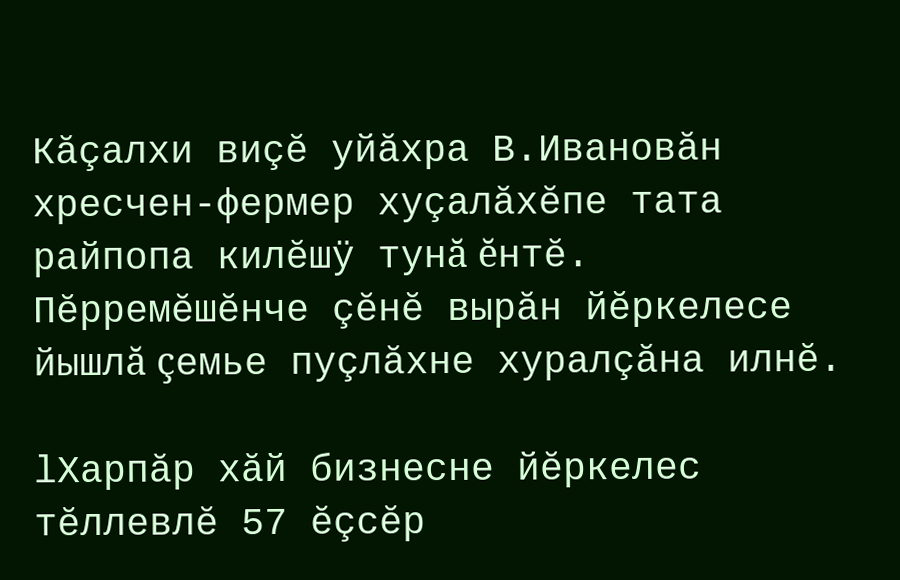Кăçалхи виçĕ уйăхра В.Ивановăн хресчен-фермер хуçалăхĕпе тата райпопа килĕшÿ тунă ĕнтĕ. Пĕрремĕшĕнче çĕнĕ вырăн йĕркелесе йышлă çемье пуçлăхне хуралçăна илнĕ.

lХарпăр хăй бизнесне йĕркелес тĕллевлĕ 57 ĕçсĕр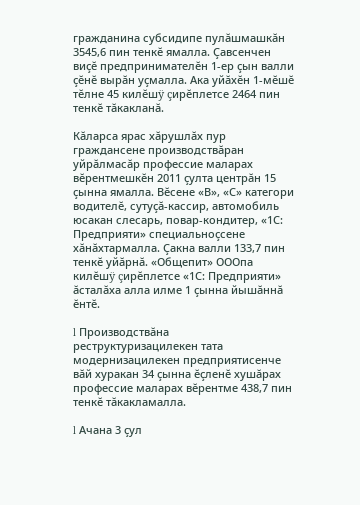гражданина субсидипе пулăшмашкăн 3545,6 пин тенкĕ ямалла. Çавсенчен виçĕ предпринимателĕн 1-ер çын валли çĕнĕ вырăн уçмалла. Ака уйăхĕн 1-мĕшĕ тĕлне 45 килĕшÿ çирĕплетсе 2464 пин тенкĕ тăкакланă.

Кăларса ярас хăрушлăх пур граждансене производствăран уйрăлмасăр профессие маларах вĕрентмешкĕн 2011 çулта центрăн 15 çынна ямалла. Вĕсене «В», «С» категори водителĕ, сутуçă-кассир, автомобиль юсакан слесарь, повар-кондитер, «1С: Предприяти» специальноçсене хăнăхтармалла. Çакна валли 133,7 пин тенкĕ уйăрнă. «Общепит» ОООпа килĕшÿ çирĕплетсе «1С: Предприяти» ăсталăха алла илме 1 çынна йышăннă ĕнтĕ.

l Производствăна реструктуризацилекен тата модернизацилекен предприятисенче вăй хуракан 34 çынна ĕçленĕ хушăрах профессие маларах вĕрентме 438,7 пин тенкĕ тăкакламалла.

l Ачана 3 çул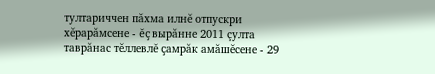тултариччен пăхма илнĕ отпускри хĕрарăмсене - ĕç вырăнне 2011 çулта таврăнас тĕллевлĕ çамрăк амăшĕсене - 29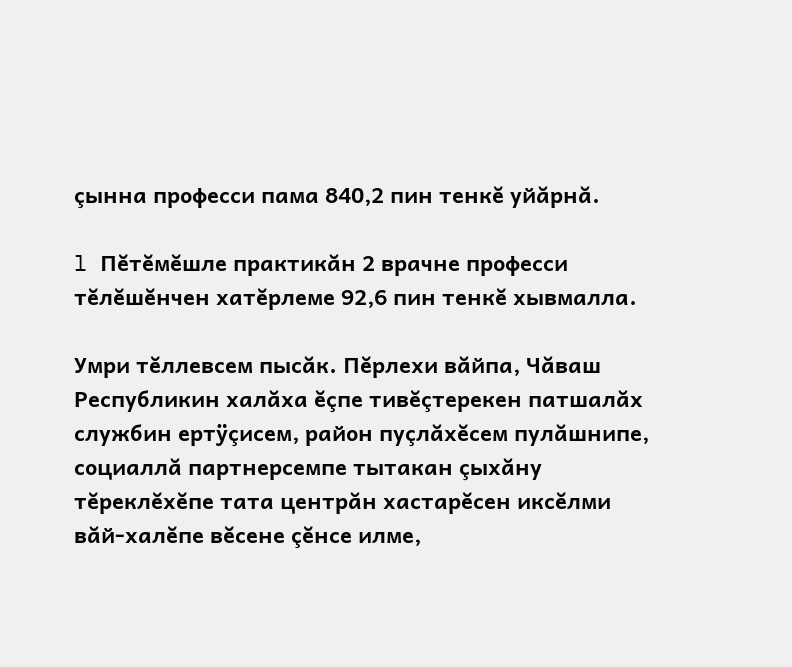çынна професси пама 840,2 пин тенкĕ уйăрнă.

l Пĕтĕмĕшле практикăн 2 врачне професси тĕлĕшĕнчен хатĕрлеме 92,6 пин тенкĕ хывмалла.

Умри тĕллевсем пысăк. Пĕрлехи вăйпа, Чăваш Республикин халăха ĕçпе тивĕçтерекен патшалăх службин ертÿçисем, район пуçлăхĕсем пулăшнипе, социаллă партнерсемпе тытакан çыхăну тĕреклĕхĕпе тата центрăн хастарĕсен иксĕлми вăй-халĕпе вĕсене çĕнсе илме,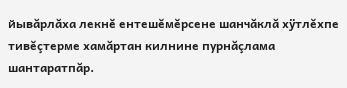йывăрлăха лекнĕ ентешĕмĕрсене шанчăклă хÿтлĕхпе тивĕçтерме хамăртан килнине пурнăçлама шантаратпăр.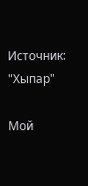Источник: "Хыпар"

Мой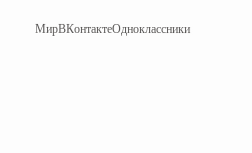МирВКонтактеОдноклассники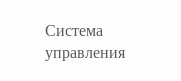Система управления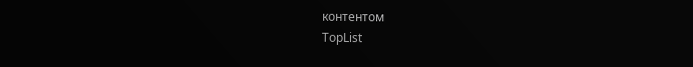контентом
TopList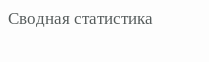Сводная статистика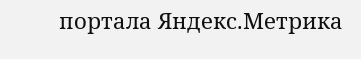портала Яндекс.Метрика